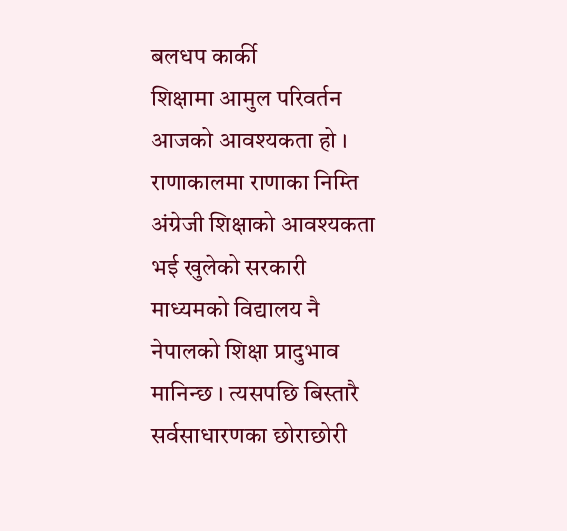बलधप कार्की
शिक्षामा आमुल परिवर्तन आजको आवश्यकता हो । राणाकालमा राणाका निम्ति अंग्रेजी शिक्षाको आवश्यकता भई खुलेको सरकारी माध्यमको विद्यालय नै नेपालको शिक्षा प्रादुभाव मानिन्छ । त्यसपछि बिस्तारै सर्वसाधारणका छोराछोरी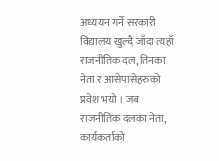अध्ययन गर्ने सरकारी विद्यालय खुल्दै जाँदा त्यहाँ राजनीतिक दल, तिनका नेता र आसेपासेहरुको प्रवेश भयो । जब राजनीतिक दलका नेता, कार्यकर्ताको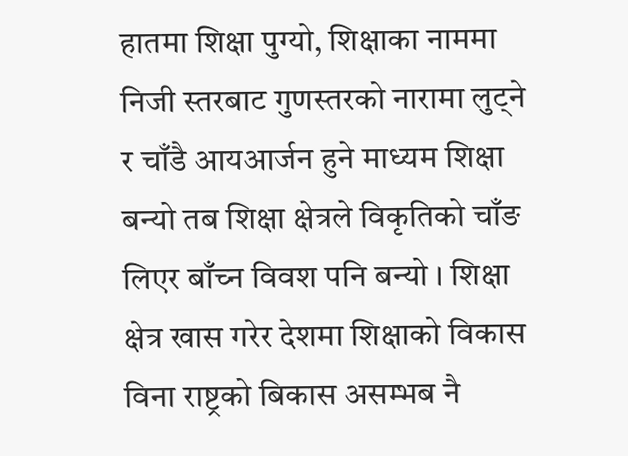हातमा शिक्षा पुग्यो, शिक्षाका नाममा निजी स्तरबाट गुणस्तरको नारामा लुट्ने र चाँडै आयआर्जन हुने माध्यम शिक्षा बन्यो तब शिक्षा क्षेत्रले विकृतिको चाँङ लिएर बाँच्न विवश पनि बन्यो । शिक्षा क्षेत्र खास गरेर देशमा शिक्षाको विकास विना राष्ट्रको बिकास असम्भब नै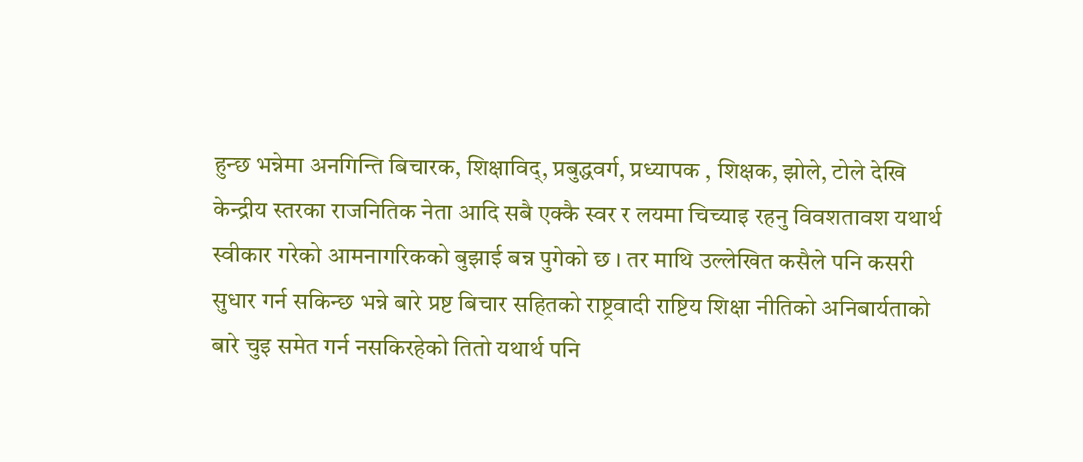हुन्छ भन्नेमा अनगिन्ति बिचारक, शिक्षाविद्, प्रबुद्धवर्ग, प्रध्यापक , शिक्षक, झोले, टोले देखि केन्द्रीय स्तरका राजनितिक नेता आदि सबै एक्कै स्वर र लयमा चिच्याइ रहनु विवशतावश यथार्थ स्वीकार गरेको आमनागरिकको बुझाई बन्न पुगेको छ । तर माथि उल्लेखित कसैले पनि कसरी सुधार गर्न सकिन्छ भन्ने बारे प्रष्ट बिचार सहितको राष्ट्रवादी राष्टिय शिक्षा नीतिको अनिबार्यताको बारे चुइ समेत गर्न नसकिरहेको तितो यथार्थ पनि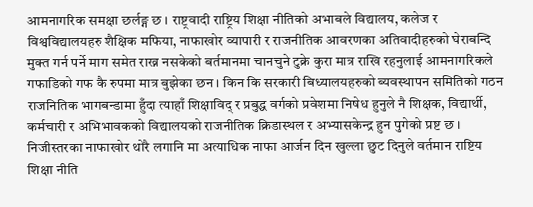आमनागरिक समक्षा छर्लङ्ग छ । राष्ट्रवादी राष्ट्रिय शिक्षा नीतिको अभाबले विद्यालय, कलेज र विश्वविद्यालयहरु शैक्षिक मफिया, नाफाखोर व्यापारी र राजनीतिक आवरणका अतिवादीहरुको घेराबन्दि मुक्त गर्न पर्ने माग समेत राख्न नसकेको बर्तमानमा चानचुने टुक्रे कुरा मात्र राखि रहनुलाई आमनागरिकले गफाडिको गफ कै रुपमा मात्र बुझेका छन । किन कि सरकारी बिध्यालयहरुको ब्यवस्थापन समितिको गठन राजनितिक भागबन्डामा हुँदा त्याहाँ शिक्षाविद् र प्रबुद्ध वर्गको प्रवेशमा निषेध हुनुले नै शिक्षक, विद्यार्थी, कर्मचारी र अभिभावकको विद्यालयको राजनीतिक क्रिडास्थल र अभ्यासकेन्द्र हुन पुगेको प्रष्ट छ ।
निजीस्तरका नाफाखोर थोरै लगानि मा अत्याधिक नाफा आर्जन दिन खुल्ला छुट दिनुले वर्तमान राष्टिय शिक्षा नीति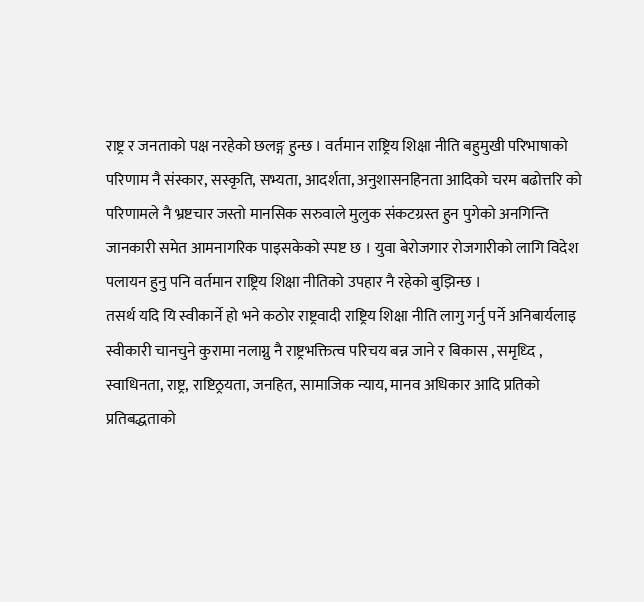राष्ट्र र जनताको पक्ष नरहेको छलङ्ग हुन्छ । वर्तमान राष्ट्रिय शिक्षा नीति बहुमुखी परिभाषाको परिणाम नै संस्कार, सस्कृति, सभ्यता, आदर्शता, अनुशासनहिनता आदिको चरम बढोत्तरि को परिणामले नै भ्रष्टचार जस्तो मानसिक सरुवाले मुलुक संकटग्रस्त हुन पुगेको अनगिन्ति जानकारी समेत आमनागरिक पाइसकेको स्पष्ट छ । युवा बेरोजगार रोजगारीको लागि विदेश पलायन हुनु पनि वर्तमान राष्ट्रिय शिक्षा नीतिको उपहार नै रहेको बुझिन्छ ।
तसर्थ यदि यि स्वीकार्ने हो भने कठोर राष्ट्रवादी राष्ट्रिय शिक्षा नीति लागु गर्नु पर्ने अनिबार्यलाइ स्वीकारी चानचुने कुरामा नलाग्नु नै राष्ट्रभक्तित्व परिचय बन्न जाने र बिकास , समृध्दि , स्वाधिनता, राष्ट्र, राष्टिठ्रयता, जनहित, सामाजिक न्याय, मानव अधिकार आदि प्रतिको प्रतिबद्धताको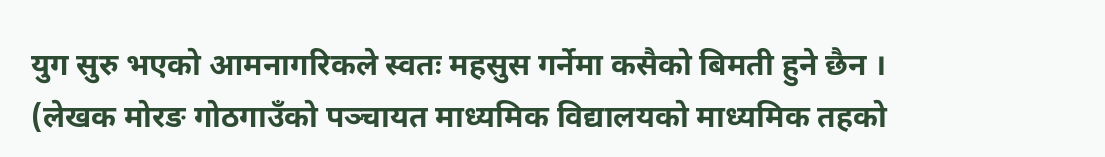युग सुरु भएको आमनागरिकले स्वतः महसुस गर्नेमा कसैको बिमती हुने छैन ।
(लेखक मोरङ गोठगाउँको पञ्चायत माध्यमिक विद्यालयको माध्यमिक तहको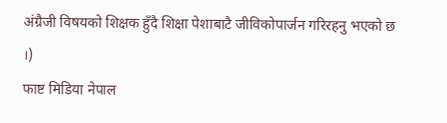अंग्रैजी विषयको शिक्षक हुँदै शिक्षा पेशाबाटै जीविकोपार्जन गरिरहनु भएको छ ।)
फाष्ट मिडिया नेपाल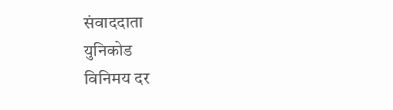संवाददाता
युनिकोड
विनिमय दर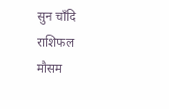सुन चाँदि
राशिफल
मौसम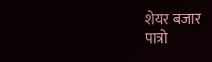शेयर बजार
पात्रो